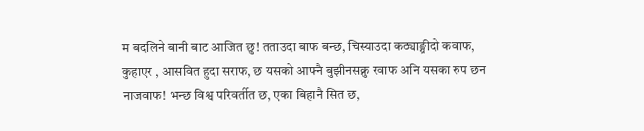म बदलिने बानी बाट आजित छु! तताउदा बाफ बन्छ, चिस्याउदा कठ्याङ्ग्रीदो कवाफ, कुहाएर , आसवित हुदा सराफ, छ यसको आफ्नै बुझीनसक्नु रवाफ अनि यसका रुप छन नाजवाफ! भन्छ विश्व परिवर्तीत छ, एका बिहानै सित छ,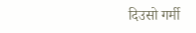दिउसो गर्मी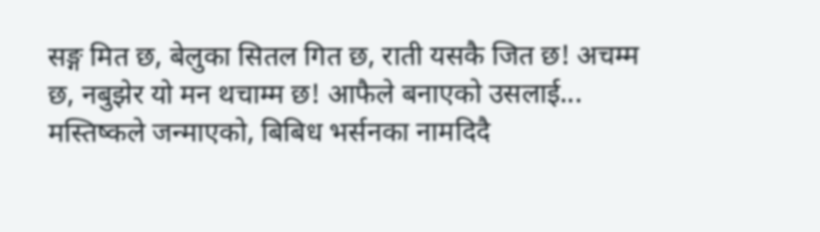सङ्ग मित छ, बेलुका सितल गित छ, राती यसकै जित छ! अचम्म छ, नबुझेर यो मन थचाम्म छ! आफैले बनाएको उसलाई... मस्तिष्कले जन्माएको, बिबिध भर्सनका नामदिदै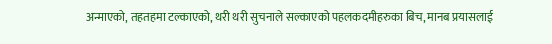अन्माएको, तहतहमा टल्काएको, थरी थरी सुचनाले सल्काएको पहलकदमीहरुका बिच, मानब प्रयासलाई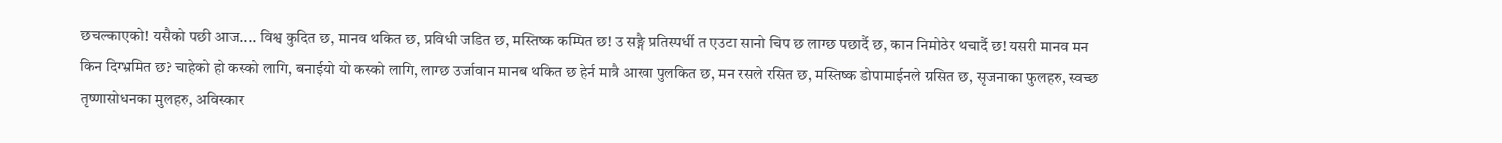छचल्काएको! यसैको पछी आज.... विश्व कुदित छ, मानव थकित छ, प्रविधी जडित छ, मस्तिष्क कम्पित छ! उ सङ्गै प्रतिस्पर्धी त एउटा सानो चिप छ लाग्छ पछार्दै छ, कान निमोठेर थचार्दै छ! यसरी मानव मन किन दिग्भ्रमित छ? चाहेको हो कस्को लागि, बनाईयो यो कस्को लागि, लाग्छ उर्जावान मानब थकित छ हेर्न मात्रै आखा पुलकित छ, मन रसले रसित छ, मस्तिष्क डोपामाईनले ग्रसित छ, सृजनाका फुलहरु, स्वच्छ तृष्णासोधनका मुलहरु, अविस्कार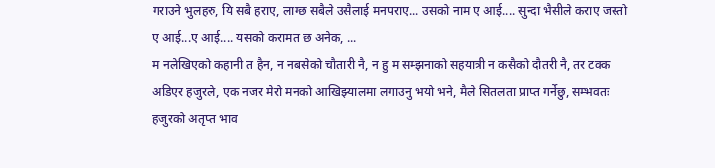गराउने भुलहरु, यि सबै हराए, लाग्छ सबैले उसैलाई मनपराए... उसको नाम ए आई.... सुन्दा भैसीले कराए जस्तो ए आई...ए आई.... यसको करामत छ अनेक, ...
म नलेखिएको कहानी त हैन, न नबसेको चौतारी नै, न हु म सम्झनाको सहयात्री न कसैको दौतरी नै, तर टक्क अडिएर हजुरले, एक नजर मेरो मनको आखिझ्यालमा लगाउनु भयो भने, मैले सितलता प्राप्त गर्नेछु, सम्भवतः हजुरको अतृप्त भाव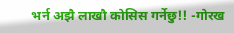भर्न अझै लाखौ कोसिस गर्नेछु!! -गोरख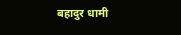बहादुर धामी